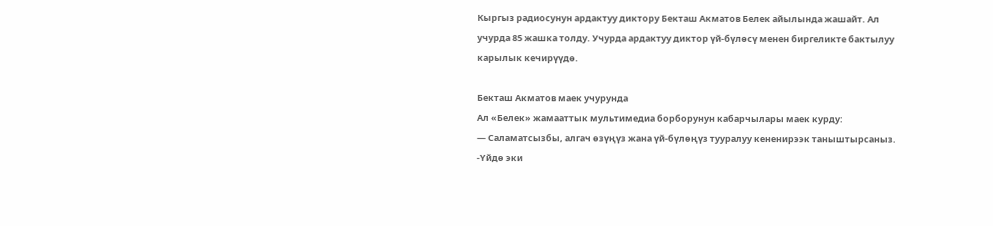Кыргыз радиосунун ардактуу диктору Бекташ Акматов Белек айылында жашайт. Ал учурда 85 жашка толду. Учурда ардактуу диктор үй-бүлөсү менен биргеликте бактылуу карылык кечирүүдө.

Бекташ Акматов маек учурунда
Ал «Белек» жамааттык мультимедиа борборунун кабарчылары маек курду:
— Саламатсызбы, алгач өзүңүз жана үй-бүлөңүз тууралуу кененирээк таныштырсаныз.
-Үйдө эки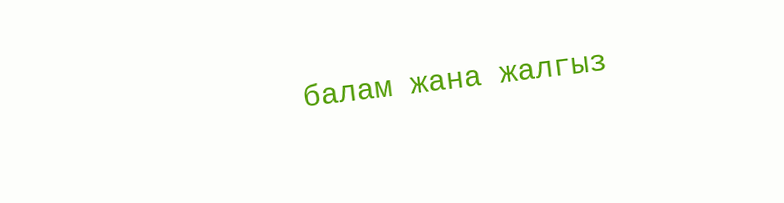балам жана жалгыз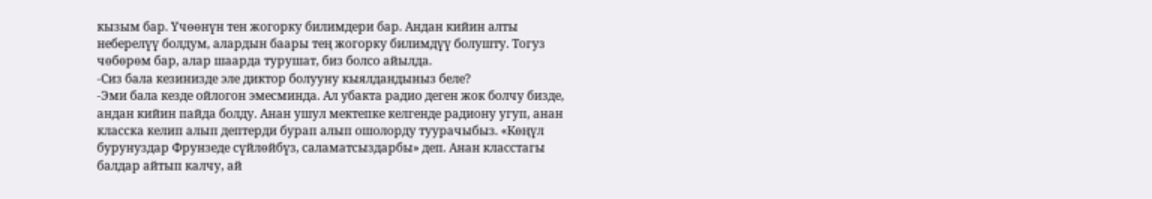кызым бар. Үчөөнүн тен жогорку билимдери бар. Андан кийин алты неберелүү болдум, алардын баары тең жогорку билимдүү болушту. Тогуз чөбөрөм бар, алар шаарда турушат, биз болсо айылда.
-Сиз бала кезинизде эле диктор болууну кыялдандыныз беле?
-Эми бала кезде ойлогон эмесминда. Ал убакта радио деген жок болчу бизде, андан кийин пайда болду. Анан ушул мектепке келгенде радиону угуп, анан класска келип алып дептерди бурап алып ошолорду туурачыбыз. «Көңүл бурунуздар Фрунзеде сүйлөйбүз, саламатсыздарбы» деп. Анан класстагы балдар айтып калчу, ай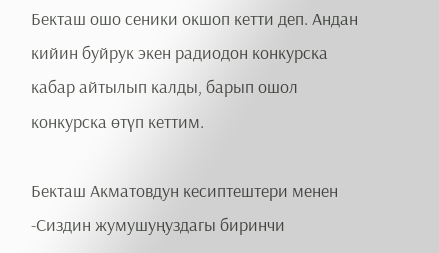Бекташ ошо сеники окшоп кетти деп. Андан кийин буйрук экен радиодон конкурска кабар айтылып калды, барып ошол конкурска өтүп кеттим.

Бекташ Акматовдун кесиптештери менен
-Сиздин жумушуңуздагы биринчи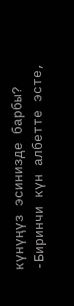күнүңүз эсинизде барбы?
-Биринчи күн албетте эсте,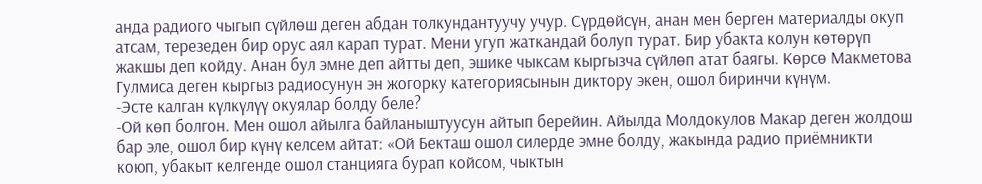анда радиого чыгып сүйлөш деген абдан толкундантуучу учур. Сүрдөйсүн, анан мен берген материалды окуп атсам, терезеден бир орус аял карап турат. Мени угуп жаткандай болуп турат. Бир убакта колун көтөрүп жакшы деп койду. Анан бул эмне деп айтты деп, эшике чыксам кыргызча сүйлөп атат баягы. Көрсө Макметова Гулмиса деген кыргыз радиосунун эн жогорку категориясынын диктору экен, ошол биринчи күнүм.
-Эсте калган күлкүлүү окуялар болду беле?
-Ой көп болгон. Мен ошол айылга байланыштуусун айтып берейин. Айылда Молдокулов Макар деген жолдош бар эле, ошол бир күнү келсем айтат: «Ой Бекташ ошол силерде эмне болду, жакында радио приёмникти коюп, убакыт келгенде ошол станцияга бурап койсом, чыктын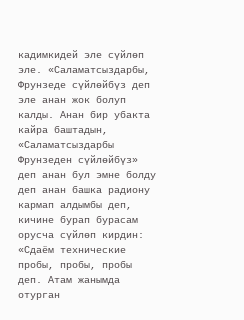кадимкидей эле сүйлөп эле. «Саламатсыздарбы, Фрунзеде сүйлөйбүз деп эле анан жок болуп калды. Анан бир убакта кайра баштадын, «Саламатсыздарбы Фрунзеден сүйлөйбүз» деп анан бул эмне болду деп анан башка радиону кармап алдымбы деп, кичине бурап бурасам орусча сүйлөп кирдин: «Сдаём технические пробы, пробы, пробы деп. Атам жанымда отурган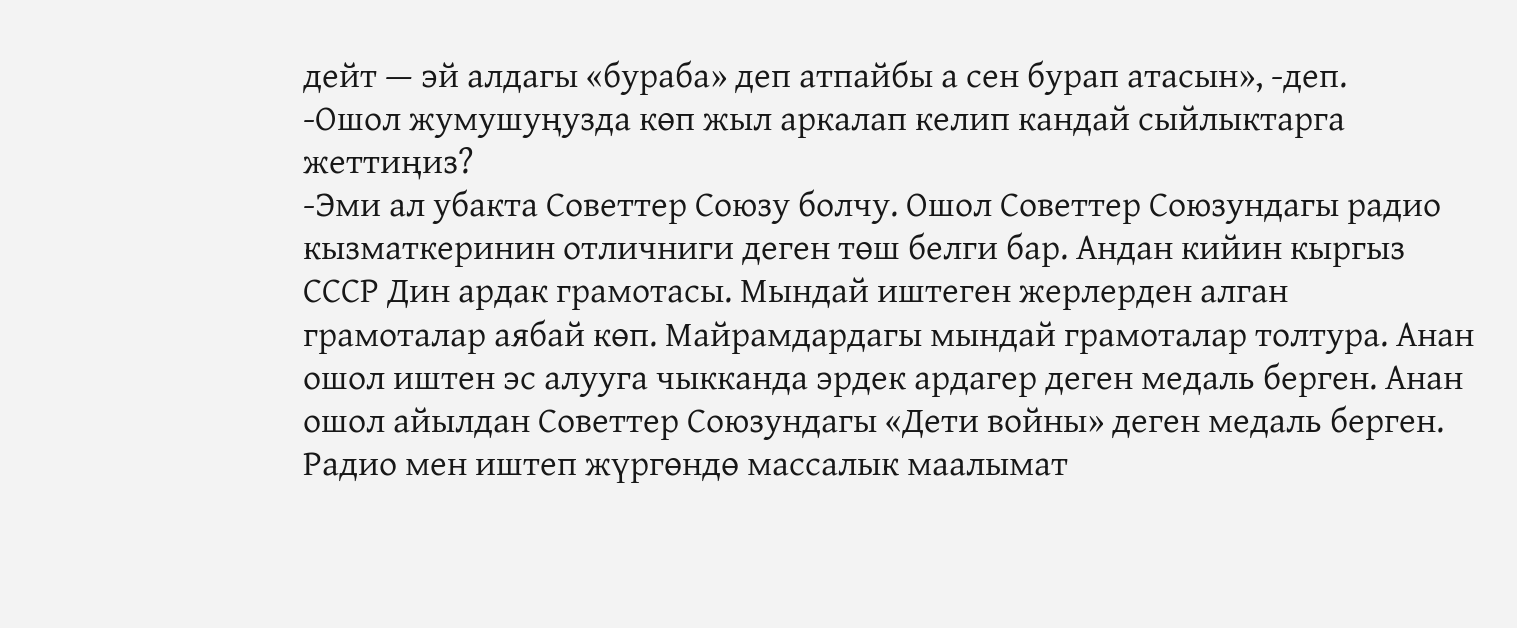дейт — эй алдагы «бураба» деп атпайбы а сен бурап атасын», -деп.
-Ошол жумушуңузда көп жыл аркалап келип кандай сыйлыктарга жеттиңиз?
-Эми ал убакта Советтер Союзу болчу. Ошол Советтер Союзундагы радио кызматкеринин отличниги деген төш белги бар. Андан кийин кыргыз СССР Дин ардак грамотасы. Мындай иштеген жерлерден алган грамоталар аябай көп. Майрамдардагы мындай грамоталар толтура. Анан ошол иштен эс алууга чыкканда эрдек ардагер деген медаль берген. Анан ошол айылдан Советтер Союзундагы «Дети войны» деген медаль берген.
Радио мен иштеп жүргөндө массалык маалымат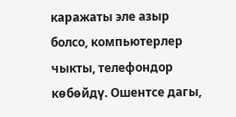каражаты эле азыр болсо, компьютерлер чыкты, телефондор көбөйдү. Ошентсе дагы,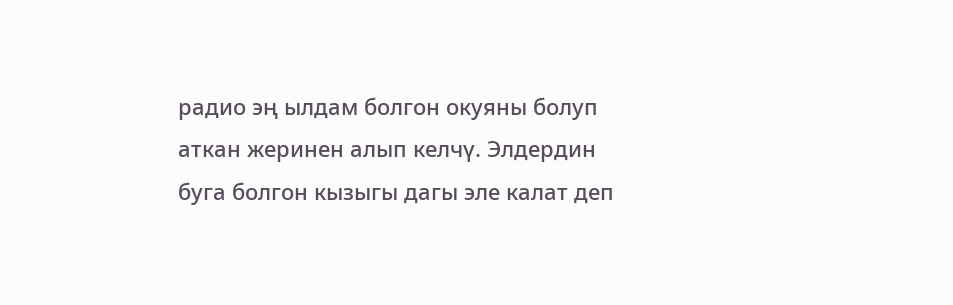радио эң ылдам болгон окуяны болуп аткан жеринен алып келчү. Элдердин буга болгон кызыгы дагы эле калат деп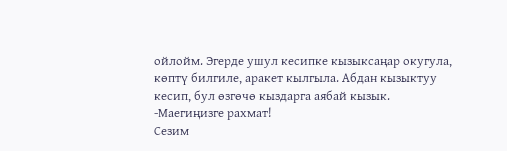ойлойм. Эгерде ушул кесипке кызыксаңар окугула, көптү билгиле, аракет кылгыла. Абдан кызыктуу кесип, бул өзгөчө кыздарга аябай кызык.
-Маегиңизге рахмат!
Сезим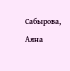Сабырова, Аяна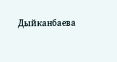Дыйканбаева